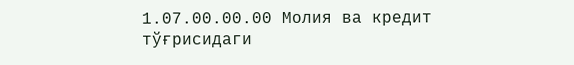1.07.00.00.00 Молия ва кредит тўғрисидаги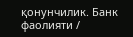қонунчилик. Банк фаолияти /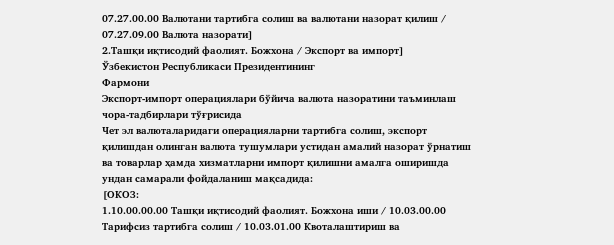07.27.00.00 Валютани тартибга солиш ва валютани назорат қилиш / 07.27.09.00 Валюта назорати]
2.Ташқи иқтисодий фаолият. Божхона / Экспорт ва импорт]
Ўзбекистон Республикаси Президентининг
Фармони
Экспорт-импорт операциялари бўйича валюта назоратини таъминлаш чора-тадбирлари тўғрисида
Чет эл валюталаридаги операцияларни тартибга солиш, экспорт қилишдан олинган валюта тушумлари устидан амалий назорат ўрнатиш ва товарлар ҳамда хизматларни импорт қилишни амалга оширишда ундан самарали фойдаланиш мақсадида:
[ОКОЗ:
1.10.00.00.00 Ташқи иқтисодий фаолият. Божхона иши / 10.03.00.00 Тарифсиз тартибга солиш / 10.03.01.00 Квоталаштириш ва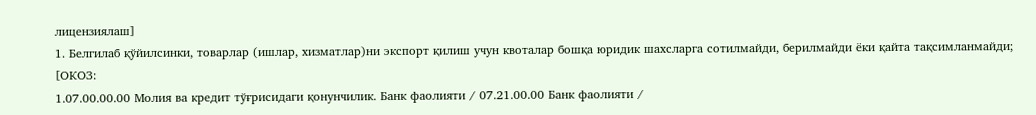лицензиялаш]
1. Белгилаб қўйилсинки, товарлар (ишлар, хизматлар)ни экспорт қилиш учун квоталар бошқа юридик шахсларга сотилмайди, берилмайди ёки қайта тақсимланмайди;
[ОКОЗ:
1.07.00.00.00 Молия ва кредит тўғрисидаги қонунчилик. Банк фаолияти / 07.21.00.00 Банк фаолияти /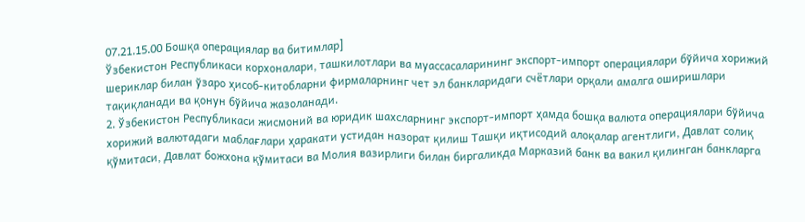07.21.15.00 Бошқа операциялар ва битимлар]
Ўзбекистон Республикаси корхоналари, ташкилотлари ва муассасаларининг экспорт-импорт операциялари бўйича хорижий шериклар билан ўзаро ҳисоб-китобларни фирмаларнинг чет эл банкларидаги счётлари орқали амалга оширишлари тақиқланади ва қонун бўйича жазоланади.
2. Ўзбекистон Республикаси жисмоний ва юридик шахсларнинг экспорт-импорт ҳамда бошқа валюта операциялари бўйича хорижий валютадаги маблағлари ҳаракати устидан назорат қилиш Ташқи иқтисодий алоқалар агентлиги, Давлат солиқ қўмитаси, Давлат божхона қўмитаси ва Молия вазирлиги билан биргаликда Марказий банк ва вакил қилинган банкларга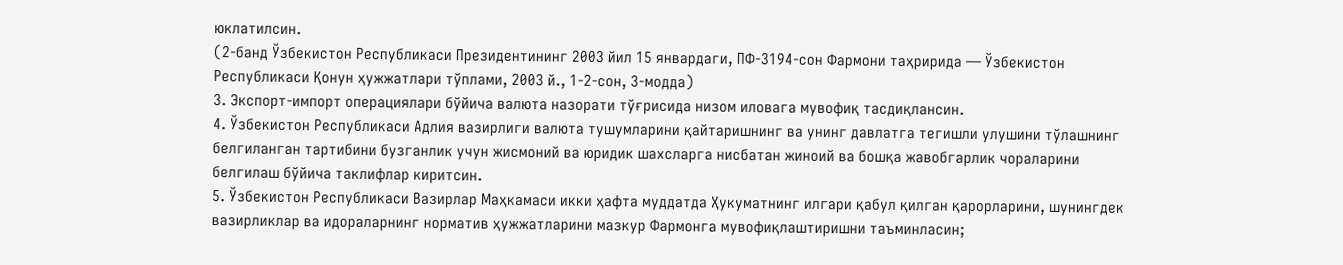юклатилсин.
(2-банд Ўзбекистон Республикаси Президентининг 2003 йил 15 январдаги, ПФ-3194-сон Фармони таҳририда — Ўзбекистон Республикаси Қонун ҳужжатлари тўплами, 2003 й., 1-2-сон, 3-модда)
3. Экспорт-импорт операциялари бўйича валюта назорати тўғрисида низом иловага мувофиқ тасдиқлансин.
4. Ўзбекистон Республикаси Адлия вазирлиги валюта тушумларини қайтаришнинг ва унинг давлатга тегишли улушини тўлашнинг белгиланган тартибини бузганлик учун жисмоний ва юридик шахсларга нисбатан жиноий ва бошқа жавобгарлик чораларини белгилаш бўйича таклифлар киритсин.
5. Ўзбекистон Республикаси Вазирлар Маҳкамаси икки ҳафта муддатда Ҳукуматнинг илгари қабул қилган қарорларини, шунингдек вазирликлар ва идораларнинг норматив ҳужжатларини мазкур Фармонга мувофиқлаштиришни таъминласин;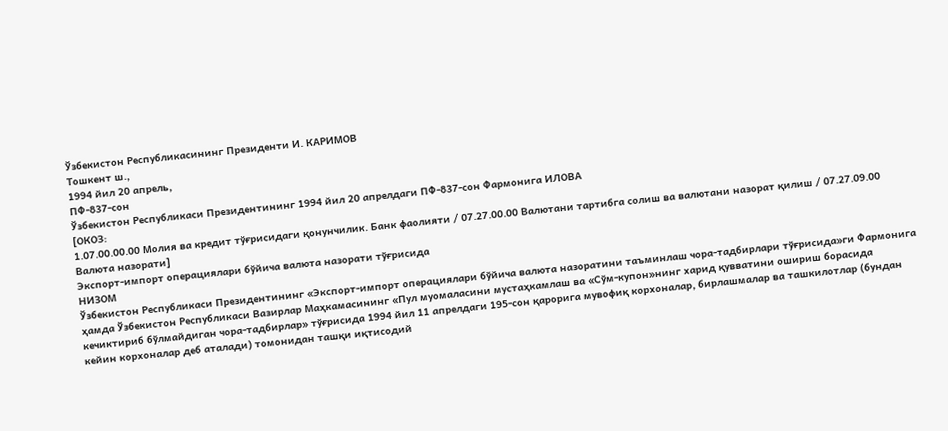Ўзбекистон Республикасининг Президенти И. КАРИМОВ
Тошкент ш.,
1994 йил 20 апрель,
ПФ-837-сон
Ўзбекистон Республикаси Президентининг 1994 йил 20 апрелдаги ПФ-837-сон Фармонига ИЛОВА
[ОКОЗ:
1.07.00.00.00 Молия ва кредит тўғрисидаги қонунчилик. Банк фаолияти / 07.27.00.00 Валютани тартибга солиш ва валютани назорат қилиш / 07.27.09.00 Валюта назорати]
Экспорт-импорт операциялари бўйича валюта назорати тўғрисида
НИЗОМ
Ўзбекистон Республикаси Президентининг «Экспорт-импорт операциялари бўйича валюта назоратини таъминлаш чора-тадбирлари тўғрисида»ги Фармонига ҳамда Ўзбекистон Республикаси Вазирлар Маҳкамасининг «Пул муомаласини мустаҳкамлаш ва «Сўм-купон»нинг харид қувватини ошириш борасида кечиктириб бўлмайдиган чора-тадбирлар» тўғрисида 1994 йил 11 апрелдаги 195-сон қарорига мувофиқ корхоналар, бирлашмалар ва ташкилотлар (бундан кейин корхоналар деб аталади) томонидан ташқи иқтисодий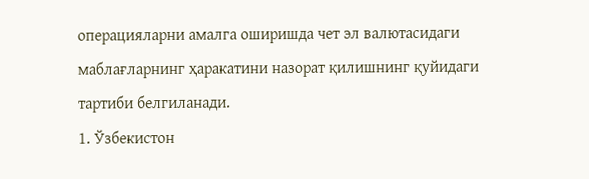операцияларни амалга оширишда чет эл валютасидаги маблағларнинг ҳаракатини назорат қилишнинг қуйидаги тартиби белгиланади.
1. Ўзбекистон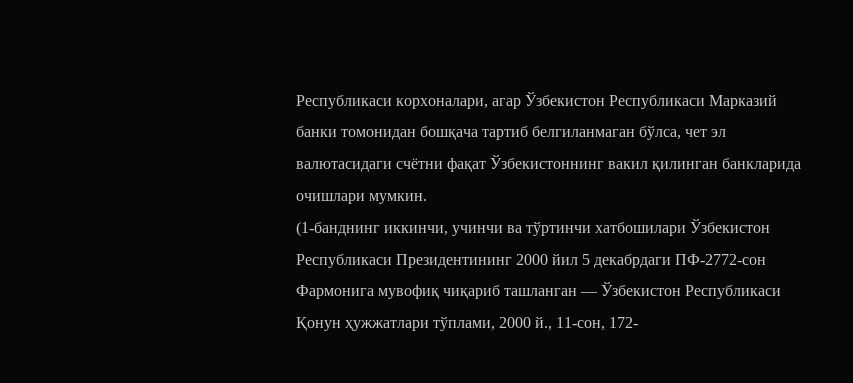Республикаси корхоналари, агар Ўзбекистон Республикаси Марказий банки томонидан бошқача тартиб белгиланмаган бўлса, чет эл валютасидаги счётни фақат Ўзбекистоннинг вакил қилинган банкларида очишлари мумкин.
(1-банднинг иккинчи, учинчи ва тўртинчи хатбошилари Ўзбекистон Республикаси Президентининг 2000 йил 5 декабрдаги ПФ-2772-сон Фармонига мувофиқ чиқариб ташланган — Ўзбекистон Республикаси Қонун ҳужжатлари тўплами, 2000 й., 11-сон, 172-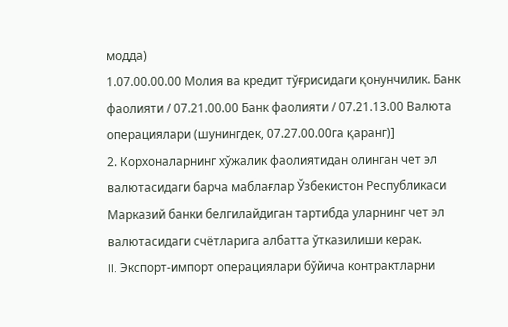модда)
1.07.00.00.00 Молия ва кредит тўғрисидаги қонунчилик. Банк фаолияти / 07.21.00.00 Банк фаолияти / 07.21.13.00 Валюта операциялари (шунингдек, 07.27.00.00га қаранг)]
2. Корхоналарнинг хўжалик фаолиятидан олинган чет эл валютасидаги барча маблағлар Ўзбекистон Республикаси Марказий банки белгилайдиган тартибда уларнинг чет эл валютасидаги счётларига албатта ўтказилиши керак.
II. Экспорт-импорт операциялари бўйича контрактларни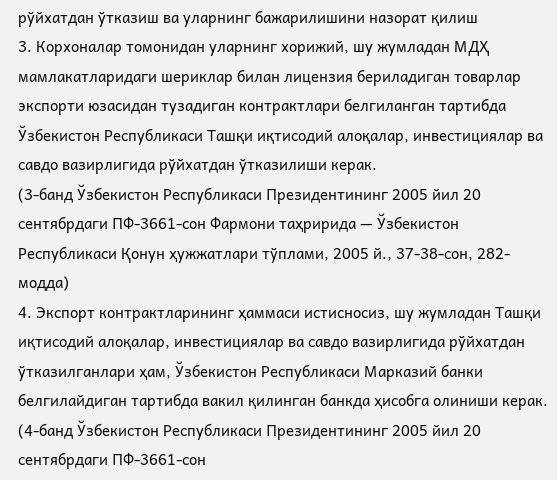рўйхатдан ўтказиш ва уларнинг бажарилишини назорат қилиш
3. Корхоналар томонидан уларнинг хорижий, шу жумладан МДҲ мамлакатларидаги шериклар билан лицензия бериладиган товарлар экспорти юзасидан тузадиган контрактлари белгиланган тартибда Ўзбекистон Республикаси Ташқи иқтисодий алоқалар, инвестициялар ва савдо вазирлигида рўйхатдан ўтказилиши керак.
(3-банд Ўзбекистон Республикаси Президентининг 2005 йил 20 сентябрдаги ПФ-3661-сон Фармони таҳририда — Ўзбекистон Республикаси Қонун ҳужжатлари тўплами, 2005 й., 37-38-сон, 282-модда)
4. Экспорт контрактларининг ҳаммаси истисносиз, шу жумладан Ташқи иқтисодий алоқалар, инвестициялар ва савдо вазирлигида рўйхатдан ўтказилганлари ҳам, Ўзбекистон Республикаси Марказий банки белгилайдиган тартибда вакил қилинган банкда ҳисобга олиниши керак.
(4-банд Ўзбекистон Республикаси Президентининг 2005 йил 20 сентябрдаги ПФ-3661-сон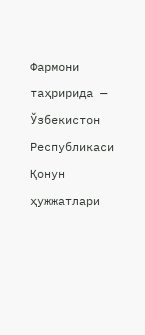Фармони таҳририда — Ўзбекистон Республикаси Қонун ҳужжатлари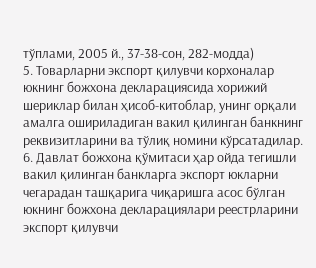тўплами, 2005 й., 37-38-сон, 282-модда)
5. Товарларни экспорт қилувчи корхоналар юкнинг божхона декларациясида хорижий шериклар билан ҳисоб-китоблар, унинг орқали амалга ошириладиган вакил қилинган банкнинг реквизитларини ва тўлиқ номини кўрсатадилар.
6. Давлат божхона қўмитаси ҳар ойда тегишли вакил қилинган банкларга экспорт юкларни чегарадан ташқарига чиқаришга асос бўлган юкнинг божхона декларациялари реестрларини экспорт қилувчи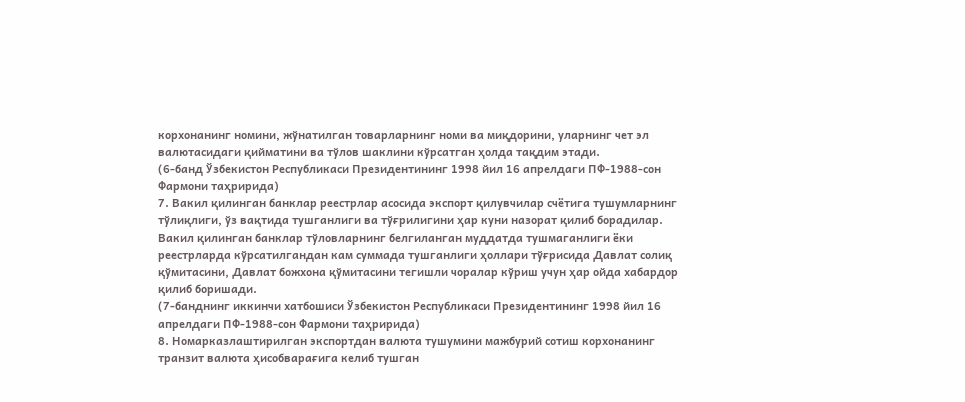корхонанинг номини, жўнатилган товарларнинг номи ва миқдорини, уларнинг чет эл валютасидаги қийматини ва тўлов шаклини кўрсатган ҳолда тақдим этади.
(6-банд Ўзбекистон Республикаси Президентининг 1998 йил 16 апрелдаги ПФ-1988-сон Фармони таҳририда)
7. Вакил қилинган банклар реестрлар асосида экспорт қилувчилар счётига тушумларнинг тўлиқлиги, ўз вақтида тушганлиги ва тўғрилигини ҳар куни назорат қилиб борадилар.
Вакил қилинган банклар тўловларнинг белгиланган муддатда тушмаганлиги ёки реестрларда кўрсатилгандан кам суммада тушганлиги ҳоллари тўғрисида Давлат солиқ қўмитасини, Давлат божхона қўмитасини тегишли чоралар кўриш учун ҳар ойда хабардор қилиб боришади.
(7-банднинг иккинчи хатбошиси Ўзбекистон Республикаси Президентининг 1998 йил 16 апрелдаги ПФ-1988-сон Фармони таҳририда)
8. Номарказлаштирилган экспортдан валюта тушумини мажбурий сотиш корхонанинг транзит валюта ҳисобварағига келиб тушган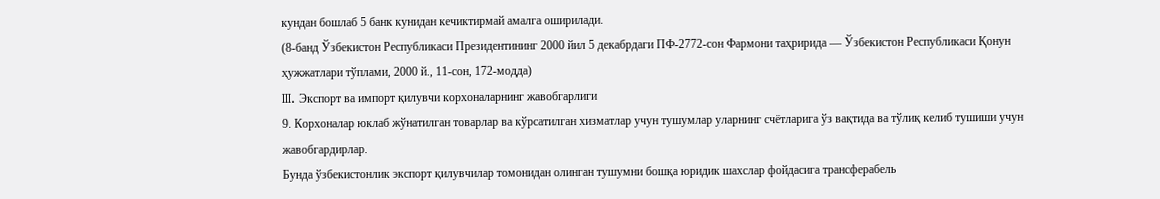кундан бошлаб 5 банк кунидан кечиктирмай амалга оширилади.
(8-банд Ўзбекистон Республикаси Президентининг 2000 йил 5 декабрдаги ПФ-2772-сон Фармони таҳририда — Ўзбекистон Республикаси Қонун ҳужжатлари тўплами, 2000 й., 11-сон, 172-модда)
III. Экспорт ва импорт қилувчи корхоналарнинг жавобгарлиги
9. Корхоналар юклаб жўнатилган товарлар ва кўрсатилган хизматлар учун тушумлар уларнинг счётларига ўз вақтида ва тўлиқ келиб тушиши учун жавобгардирлар.
Бунда ўзбекистонлик экспорт қилувчилар томонидан олинган тушумни бошқа юридик шахслар фойдасига трансферабель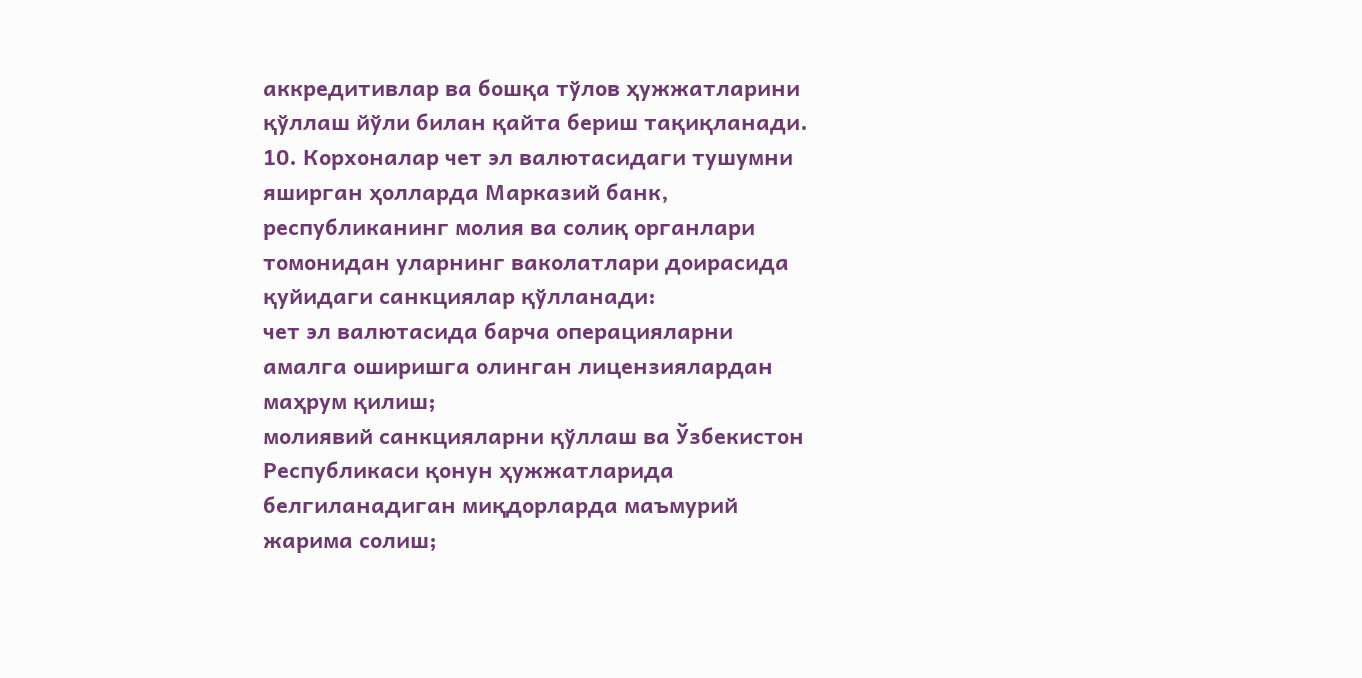аккредитивлар ва бошқа тўлов ҳужжатларини қўллаш йўли билан қайта бериш тақиқланади.
10. Корхоналар чет эл валютасидаги тушумни яширган ҳолларда Марказий банк, республиканинг молия ва солиқ органлари томонидан уларнинг ваколатлари доирасида қуйидаги санкциялар қўлланади:
чет эл валютасида барча операцияларни амалга оширишга олинган лицензиялардан маҳрум қилиш;
молиявий санкцияларни қўллаш ва Ўзбекистон Республикаси қонун ҳужжатларида белгиланадиган миқдорларда маъмурий жарима солиш;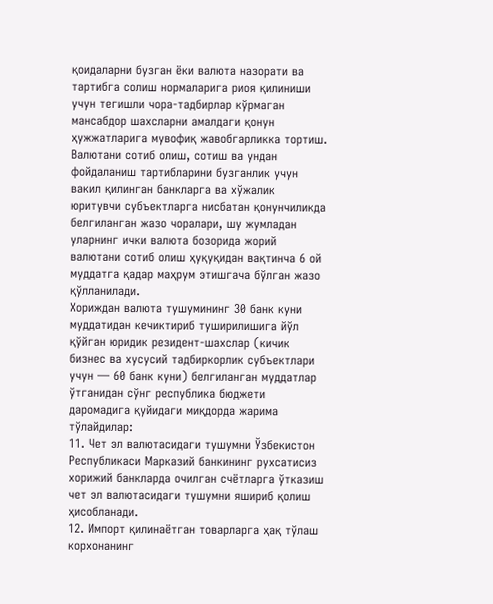қоидаларни бузган ёки валюта назорати ва тартибга солиш нормаларига риоя қилиниши учун тегишли чора-тадбирлар кўрмаган мансабдор шахсларни амалдаги қонун ҳужжатларига мувофиқ жавобгарликка тортиш.
Валютани сотиб олиш, сотиш ва ундан фойдаланиш тартибларини бузганлик учун вакил қилинган банкларга ва хўжалик юритувчи субъектларга нисбатан қонунчиликда белгиланган жазо чоралари, шу жумладан уларнинг ички валюта бозорида жорий валютани сотиб олиш ҳуқуқидан вақтинча 6 ой муддатга қадар маҳрум этишгача бўлган жазо қўлланилади.
Хориждан валюта тушумининг 30 банк куни муддатидан кечиктириб туширилишига йўл қўйган юридик резидент-шахслар (кичик бизнес ва хусусий тадбиркорлик субъектлари учун — 60 банк куни) белгиланган муддатлар ўтганидан сўнг республика бюджети даромадига қуйидаги миқдорда жарима тўлайдилар:
11. Чет эл валютасидаги тушумни Ўзбекистон Республикаси Марказий банкининг рухсатисиз хорижий банкларда очилган счётларга ўтказиш чет эл валютасидаги тушумни яшириб қолиш ҳисобланади.
12. Импорт қилинаётган товарларга ҳақ тўлаш корхонанинг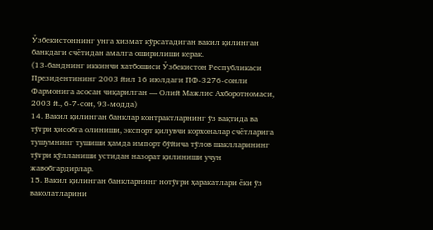Ўзбекистоннинг унга хизмат кўрсатадиган вакил қилинган банкдаги счётидан амалга оширилиши керак.
(13-банднинг иккинчи хатбошиси Ўзбекистон Республикаси Президентининг 2003 йил 16 июлдаги ПФ-3276-сонли Фармонига асосан чиқарилган — Олий Мажлис Ахборотномаси, 2003 й., 6-7-сон, 93-модда)
14. Вакил қилинган банклар контрактларнинг ўз вақтида ва тўғри ҳисобга олиниши, экспорт қилувчи корхоналар счётларига тушумнинг тушиши ҳамда импорт бўйича тўлов шаклларининг тўғри қўлланиши устидан назорат қилиниши учун жавобгардирлар.
15. Вакил қилинган банкларнинг нотўғри ҳаракатлари ёки ўз ваколатларини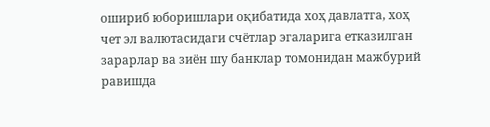ошириб юборишлари оқибатида хоҳ давлатга, хоҳ чет эл валютасидаги счётлар эгаларига етказилган зарарлар ва зиён шу банклар томонидан мажбурий равишда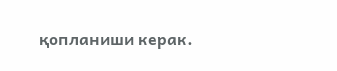қопланиши керак.